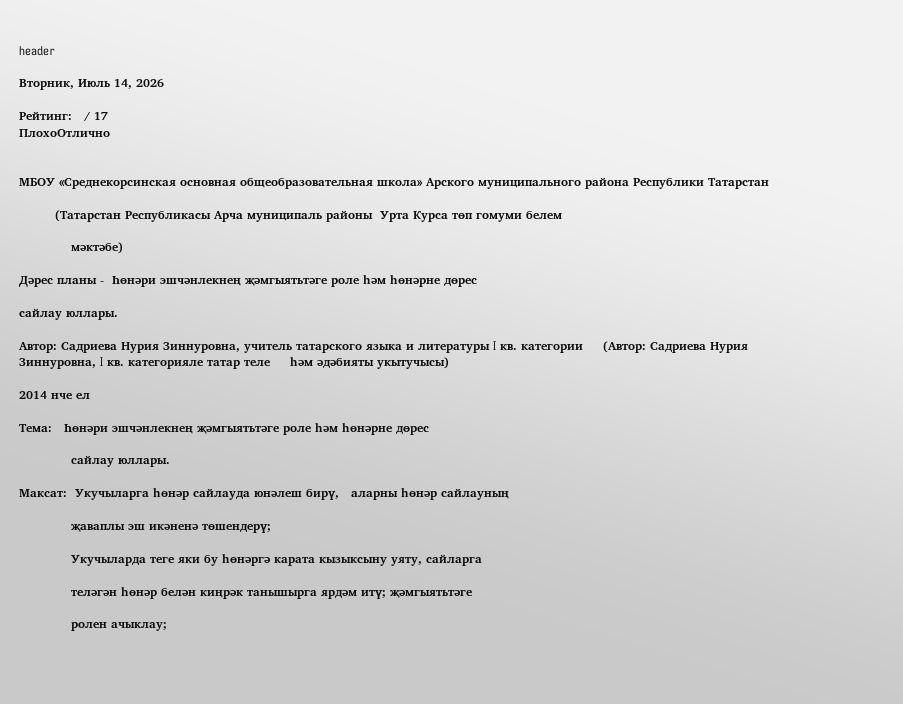header

Вторник, Июль 14, 2026

Рейтинг:   / 17
ПлохоОтлично


МБОУ «Среднекорсинская основная общеобразовательная школа» Арского муниципального района Республики Татарстан

         (Татарстан Республикасы Арча муниципаль районы  Урта Курса төп гомуми белем

             мәктәбе)

Дәрес планы -  Һөнәри эшчәнлекнең җәмгыятьтәге роле һәм һөнәрне дөрес

сайлау юллары.

Автор: Садриева Нурия Зиннуровна, учитель татарского языка и литературы I кв. категории     (Автор: Садриева Нурия Зиннуровна, I кв. категорияле татар теле     һәм әдәбияты укытучысы)

2014 нче ел

Тема:   Һөнәри эшчәнлекнең җәмгыятьтәге роле һәм һөнәрне дөрес

             сайлау юллары.

Максат:  Укучыларга һөнәр сайлауда юнәлеш бирү,   аларны һөнәр сайлауның

             җаваплы эш икәненә төшендерү;

             Укучыларда теге яки бу һөнәргә карата кызыксыну уяту, сайларга

             теләгән һөнәр белән киңрәк танышырга ярдәм итү; җәмгыятьтәге

             ролен ачыклау;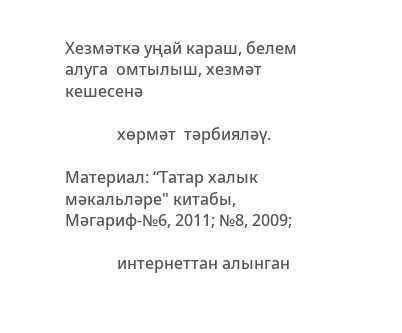Хезмәткә уңай караш, белем алуга  омтылыш, хезмәт кешесенә

             хөрмәт  тәрбияләү.

Материал: “Татар халык мәкальләре" китабы, Мәгариф-№6, 2011; №8, 2009;

             интернеттан алынган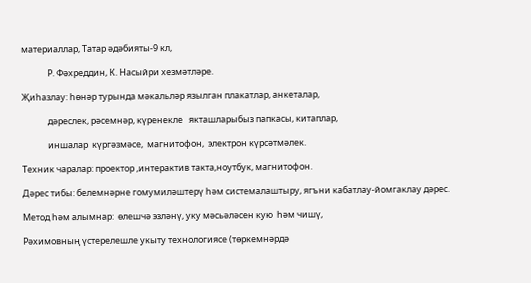материаллар, Татар әдәбияты-9 кл,

             Р. Фәхреддин, К. Насыйри хезмәтләре.

Җиһазлау: һөнәр турында мәкальләр язылган плакатлар, анкеталар,

             дәреслек, рәсемнәр, күренекле   якташларыбыз папкасы, китаплар,

             иншалар  күргәзмәсе,  магнитофон,  электрон күрсәтмәлек.

Техник чаралар: проектор ,интерактив такта,ноутбук, магнитофон.

Дәрес тибы: белемнәрне гомумиләштерү һәм системалаштыру, ягъни кабатлау-йомгаклау дәрес.

Метод һәм алымнар:  өлешчә эзләнү, уку мәсьәләсен кую  һәм чишү,

Рәхимовның үстерелешле укыту технологиясе (төркемнәрдә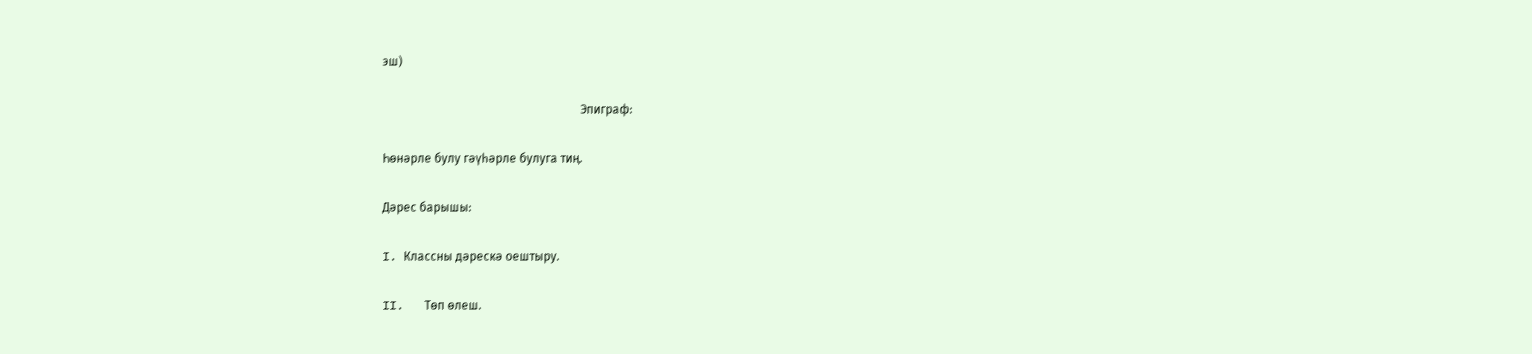эш)

                                                                  Эпиграф:

Һөнәрле булу гәүһәрле булуга тиң.

Дәрес барышы:

I. Классны дәрескә оештыру.

II.   Төп өлеш.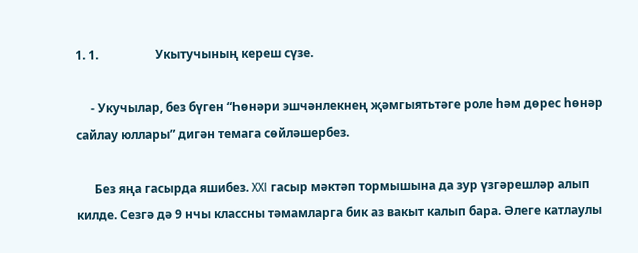1. 1.                   Укытучының кереш сүзе.

     - Укучылар, без бүген “Һөнәри эшчәнлекнең җәмгыятьтәге роле һәм дөрес һөнәр сайлау юллары” дигән темага сөйләшербез.

      Без яңа гасырда яшибез. XXI гасыр мәктәп тормышына да зур үзгәрешләр алып килде. Сезгә дә 9 нчы классны тәмамларга бик аз вакыт калып бара. Әлеге катлаулы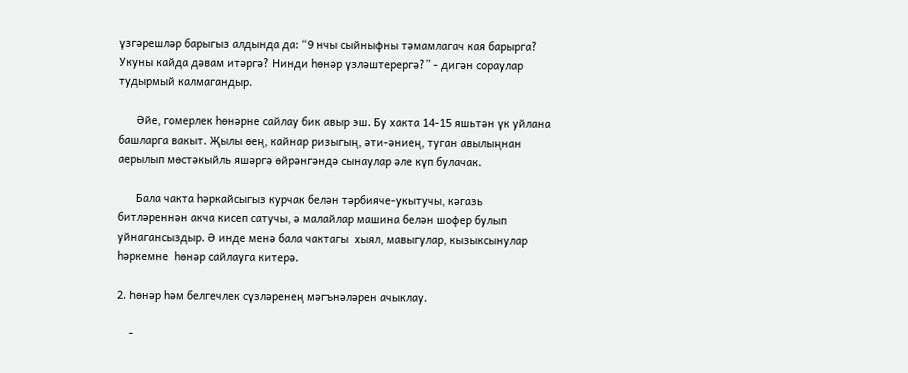үзгәрешләр барыгыз алдында да: “9 нчы сыйныфны тәмамлагач кая барырга? Укуны кайда дәвам итәргә? Нинди һөнәр үзләштерергә?” - дигән сораулар тудырмый калмагандыр.

      Әйе, гомерлек һөнәрне сайлау бик авыр эш. Бу хакта 14-15 яшьтән үк уйлана башларга вакыт. Җылы өең, кайнар ризыгың, әти-әниең, туган авылыңнан аерылып мөстәкыйль яшәргә өйрәнгәндә сынаулар әле күп булачак.

      Бала чакта һәркайсыгыз курчак белән тәрбияче-укытучы, кәгазь битләреннән акча кисеп сатучы, ә малайлар машина белән шофер булып уйнагансыздыр. Ә инде менә бала чактагы  хыял, мавыгулар, кызыксынулар һәркемне  һөнәр сайлауга китерә.

2. Һөнәр һәм белгечлек сүзләренең мәгънәләрен ачыклау.

    -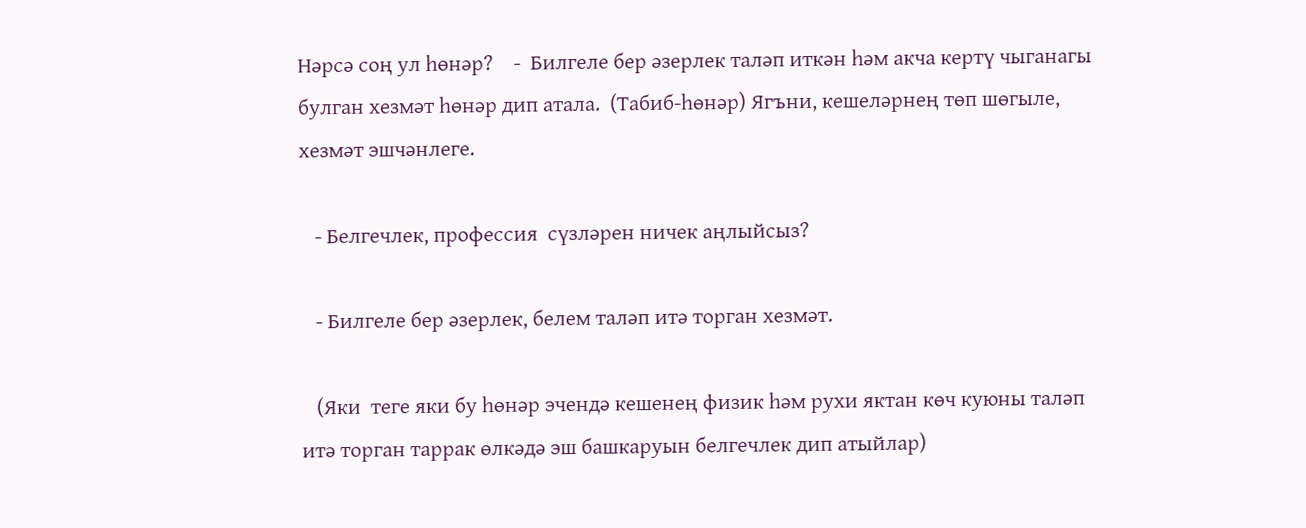Нәрсә соң ул һөнәр?    -  Билгеле бер әзерлек таләп иткән һәм акча кертү чыганагы булган хезмәт һөнәр дип атала.  (Табиб-һөнәр) Ягъни, кешеләрнең төп шөгыле, хезмәт эшчәнлеге.

   - Белгечлек, профессия  сүзләрен ничек аңлыйсыз?

   - Билгеле бер әзерлек, белем таләп итә торган хезмәт.

   (Яки  теге яки бу һөнәр эчендә кешенең физик һәм рухи яктан көч куюны таләп итә торган таррак өлкәдә эш башкаруын белгечлек дип атыйлар)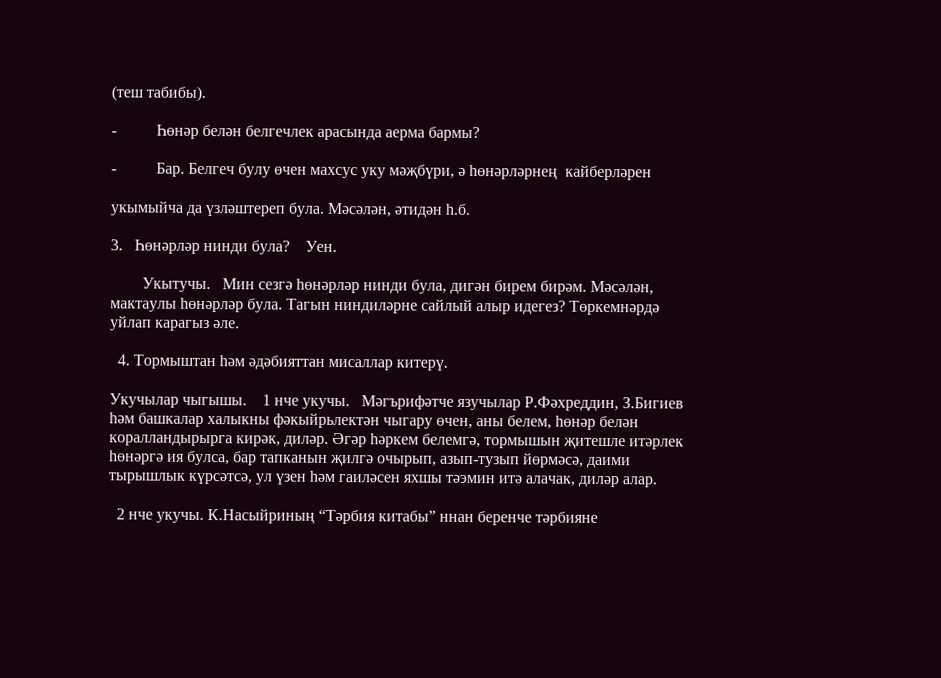(теш табибы).

-          Һөнәр белән белгечлек арасында аерма бармы?

-          Бар. Белгеч булу өчен махсус уку мәҗбүри, ә һөнәрләрнең  кайберләрен

укымыйча да үзләштереп була. Мәсәлән, әтидән һ.б.

3.   Һөнәрләр нинди була?    Уен.

        Укытучы.   Мин сезгә һөнәрләр нинди була, дигән бирем бирәм. Мәсәлән, мактаулы һөнәрләр була. Тагын ниндиләрне сайлый алыр идегез? Төркемнәрдә уйлап карагыз әле.

  4. Тормыштан һәм әдәбияттан мисаллар китерү.

Укучылар чыгышы.    1 нче укучы.   Мәгърифәтче язучылар Р.Фәхреддин, З.Бигиев һәм башкалар халыкны фәкыйрьлектән чыгару өчен, аны белем, һөнәр белән коралландырырга кирәк, диләр. Әгәр һәркем белемгә, тормышын җитешле итәрлек һөнәргә ия булса, бар тапканын җилгә очырып, азып-тузып йөрмәсә, даими тырышлык күрсәтсә, ул үзен һәм гаиләсен яхшы тәэмин итә алачак, диләр алар.

  2 нче укучы. К.Насыйриның “Тәрбия китабы” ннан беренче тәрбияне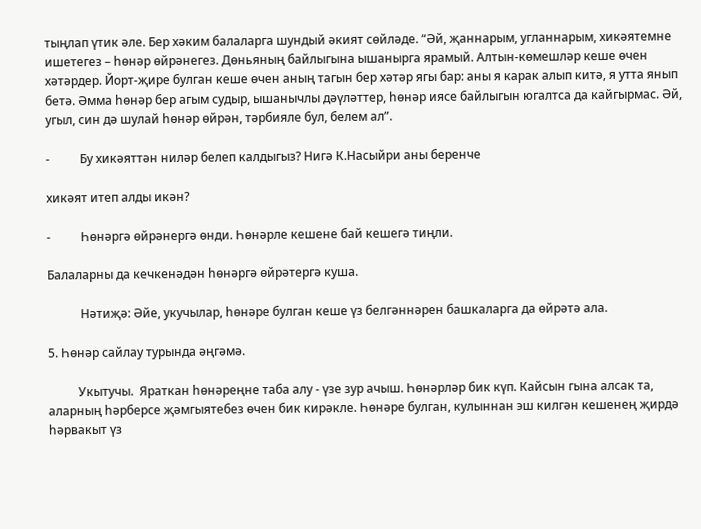тыңлап үтик әле. Бер хәким балаларга шундый әкият сөйләде. “Әй, җаннарым, угланнарым, хикәятемне ишетегез – һөнәр өйрәнегез. Дөньяның байлыгына ышанырга ярамый. Алтын-көмешләр кеше өчен хәтәрдер. Йорт-җире булган кеше өчен аның тагын бер хәтәр ягы бар: аны я карак алып китә, я утта янып бетә. Әмма һөнәр бер агым судыр, ышанычлы дәүләттер, һөнәр иясе байлыгын югалтса да кайгырмас. Әй, угыл, син дә шулай һөнәр өйрән, тәрбияле бул, белем ал”.

-          Бу хикәяттән ниләр белеп калдыгыз? Нигә К.Насыйри аны беренче

хикәят итеп алды икән?

-          Һөнәргә өйрәнергә өнди. Һөнәрле кешене бай кешегә тиңли.

Балаларны да кечкенәдән һөнәргә өйрәтергә куша.

           Нәтиҗә: Әйе, укучылар, һөнәре булган кеше үз белгәннәрен башкаларга да өйрәтә ала.

5. Һөнәр сайлау турында әңгәмә.

          Укытучы.  Яраткан һөнәреңне таба алу - үзе зур ачыш. Һөнәрләр бик күп. Кайсын гына алсак та, аларның һәрберсе җәмгыятебез өчен бик кирәкле. Һөнәре булган, кулыннан эш килгән кешенең җирдә һәрвакыт үз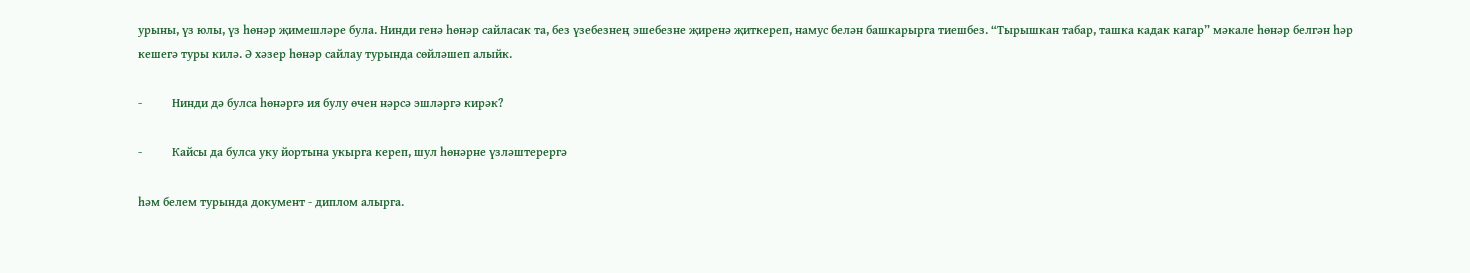урыны, үз юлы, үз һөнәр җимешләре була. Нинди генә һөнәр сайласак та, без үзебезнең эшебезне җиренә җиткереп, намус белән башкарырга тиешбез. “Тырышкан табар, ташка кадак кагар” мәкале һөнәр белгән һәр кешегә туры килә. Ә хәзер һөнәр сайлау турында сөйләшеп алыйк.

-          Нинди дә булса һөнәргә ия булу өчен нәрсә эшләргә кирәк?

-          Кайсы да булса уку йортына укырга кереп, шул һөнәрне үзләштерергә

һәм белем турында документ - диплом алырга.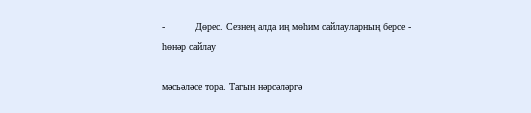-          Дөрес. Сезнең алда иң мөһим сайлауларның берсе - һөнәр сайлау

мәсьәләсе тора. Тагын нәрсәләргә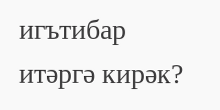игътибар итәргә кирәк?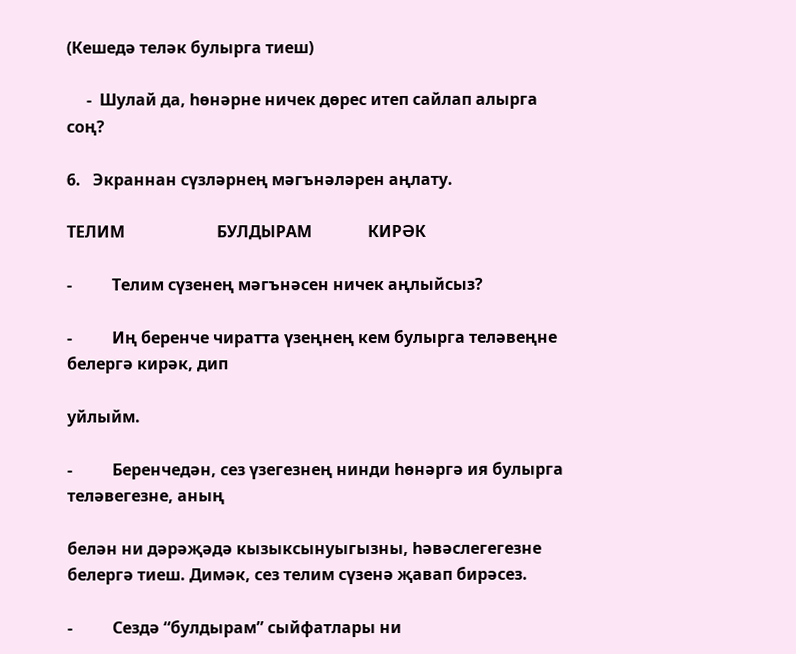(Кешедә теләк булырга тиеш)

     -  Шулай да, һөнәрне ничек дөрес итеп сайлап алырга соң?

6.   Экраннан сүзләрнең мәгънәләрен аңлату.

ТЕЛИМ                       БУЛДЫРАМ              КИРӘК

-          Телим сүзенең мәгънәсен ничек аңлыйсыз?

-          Иң беренче чиратта үзеңнең кем булырга теләвеңне белергә кирәк, дип

уйлыйм.

-          Беренчедән, сез үзегезнең нинди һөнәргә ия булырга теләвегезне, аның

белән ни дәрәҗәдә кызыксынуыгызны, һәвәслегегезне белергә тиеш. Димәк, сез телим сүзенә җавап бирәсез.

-          Сездә “булдырам” сыйфатлары ни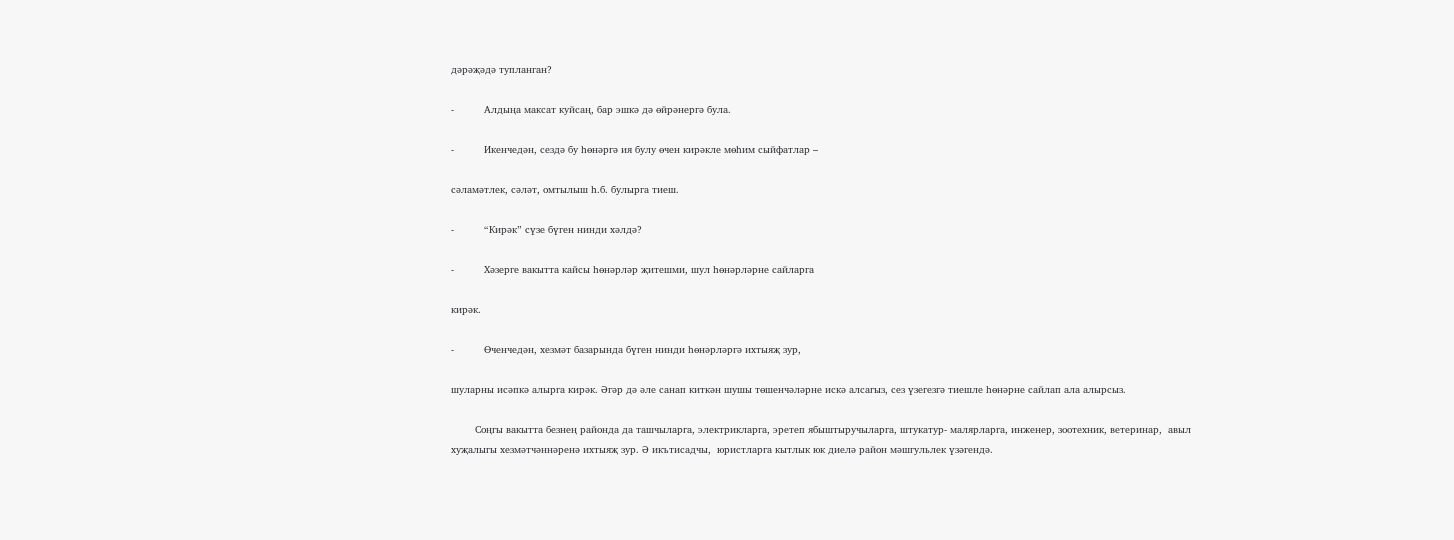дәрәҗәдә тупланган?

-          Алдыңа максат куйсаң, бар эшкә дә өйрәнергә була.

-          Икенчедән, сездә бу һөнәргә ия булу өчен кирәкле мөһим сыйфатлар –

сәламәтлек, сәләт, омтылыш һ.б. булырга тиеш.

-          “Кирәк” сүзе бүген нинди хәлдә?

-          Хәзерге вакытта кайсы һөнәрләр җитешми, шул һөнәрләрне сайларга

кирәк.

-          Өченчедән, хезмәт базарында бүген нинди һөнәрләргә ихтыяҗ зур,

шуларны исәпкә алырга кирәк. Әгәр дә әле санап киткән шушы төшенчәләрне искә алсагыз, сез үзегезгә тиешле һөнәрне сайлап ала алырсыз.

        Соңгы вакытта безнең районда да ташчыларга, электрикларга, эретеп ябыштыручыларга, штукатур- малярларга, инженер, зоотехник, ветеринар,  авыл хуҗалыгы хезмәтчәннәренә ихтыяҗ зур. Ә икътисадчы,  юристларга кытлык юк диелә район мәшгульлек үзәгендә.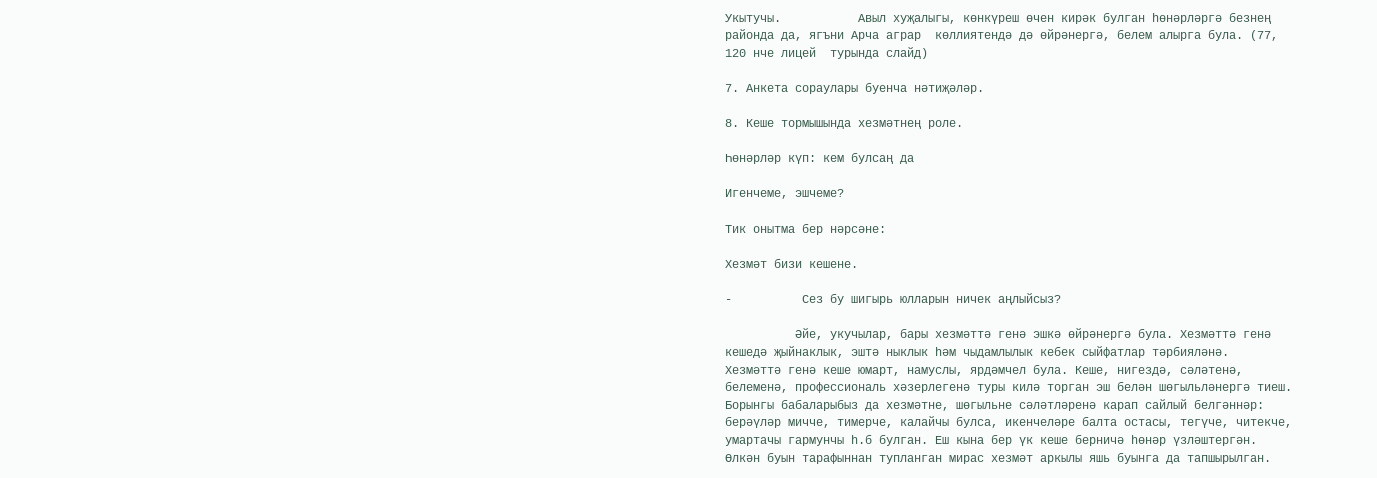Укытучы.           Авыл хуҗалыгы, көнкүреш өчен кирәк булган һөнәрләргә безнең районда да, ягъни Арча аграр  көллиятендә дә өйрәнергә, белем алырга була. (77, 120 нче лицей  турында слайд)

7. Анкета сораулары буенча нәтиҗәләр.

8. Кеше тормышында хезмәтнең роле.

Һөнәрләр күп: кем булсаң да

Игенчеме, эшчеме?

Тик онытма бер нәрсәне:

Хезмәт бизи кешене.

-          Сез бу шигырь юлларын ничек аңлыйсыз?

          Әйе, укучылар, бары хезмәттә генә эшкә өйрәнергә була. Хезмәттә генә кешедә җыйнаклык, эштә ныклык һәм чыдамлылык кебек сыйфатлар тәрбияләнә.  Хезмәттә генә кеше юмарт, намуслы, ярдәмчел була. Кеше, нигездә, сәләтенә, белеменә, профессиональ хәзерлегенә туры килә торган эш белән шөгыльләнергә тиеш.  Борынгы бабаларыбыз да хезмәтне, шөгыльне сәләтләренә карап сайлый белгәннәр: берәүләр мичче, тимерче, калайчы булса, икенчеләре балта остасы, тегүче, читекче, умартачы гармунчы һ.б булган. Еш кына бер үк кеше берничә һөнәр үзләштергән. Өлкән буын тарафыннан тупланган мирас хезмәт аркылы яшь буынга да тапшырылган.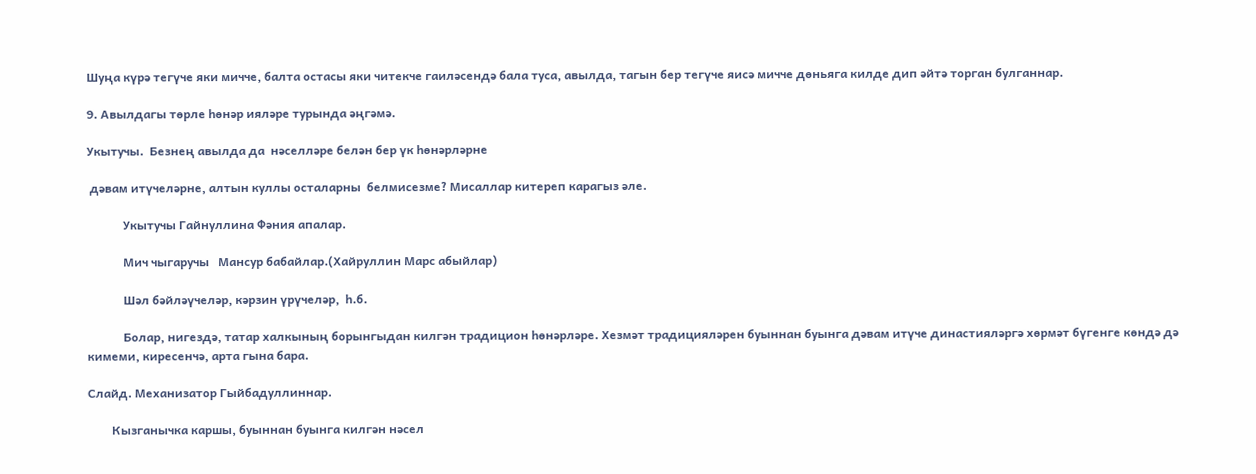Шуңа күрә тегүче яки мичче, балта остасы яки читекче гаиләсендә бала туса, авылда, тагын бер тегүче яисә мичче дөньяга килде дип әйтә торган булганнар.

9. Авылдагы төрле һөнәр ияләре турында әңгәмә.

Укытучы.  Безнең авылда да  нәселләре белән бер үк һөнәрләрне

 дәвам итүчеләрне, алтын куллы осталарны  белмисезме? Мисаллар китереп карагыз әле.

            Укытучы Гайнуллина Фәния апалар.

            Мич чыгаручы   Мансур бабайлар.(Хайруллин Марс абыйлар)

            Шәл бәйләүчеләр, кәрзин үрүчеләр,  һ.б.

            Болар, нигездә, татар халкының борынгыдан килгән традицион һөнәрләре. Хезмәт традицияләрен буыннан буынга дәвам итүче династияләргә хөрмәт бүгенге көндә дә кимеми, киресенчә, арта гына бара.

Слайд. Механизатор Гыйбадуллиннар.

        Кызганычка каршы, буыннан буынга килгән нәсел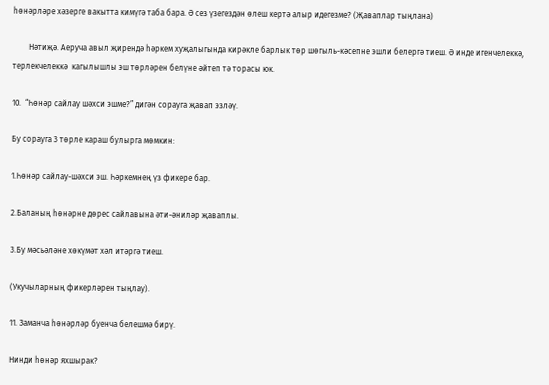һөнәрләре хәзерге вакытта кимүгә таба бара. Ә сез үзегездән өлеш кертә алыр идегезме? (Җаваплар тыңлана)

        Нәтиҗә. Аеруча авыл җирендә һәркем хуҗалыгында кирәкле барлык төр шөгыль-кәсепне эшли белергә тиеш. Ә инде игенчелеккә, терлекчелеккә  кагылышлы эш төрләрен белүне әйтеп тә торасы юк.

10.  “Һөнәр сайлау шәхси эшме?” дигән сорауга җавап эзләү.

Бу сорауга 3 төрле караш булырга мөмкин:

1.Һөнәр сайлау-шәхси эш. Һәркемнең үз фикере бар.

2.Баланың һөнәрне дөрес сайлавына әти-әниләр җаваплы.

3.Бу мәсьәләне хөкүмәт хәл итәргә тиеш.

(Укучыларның фикерләрен тыңлау).

11. Заманча һөнәрләр буенча белешмә бирү.

Нинди һөнәр яхшырак?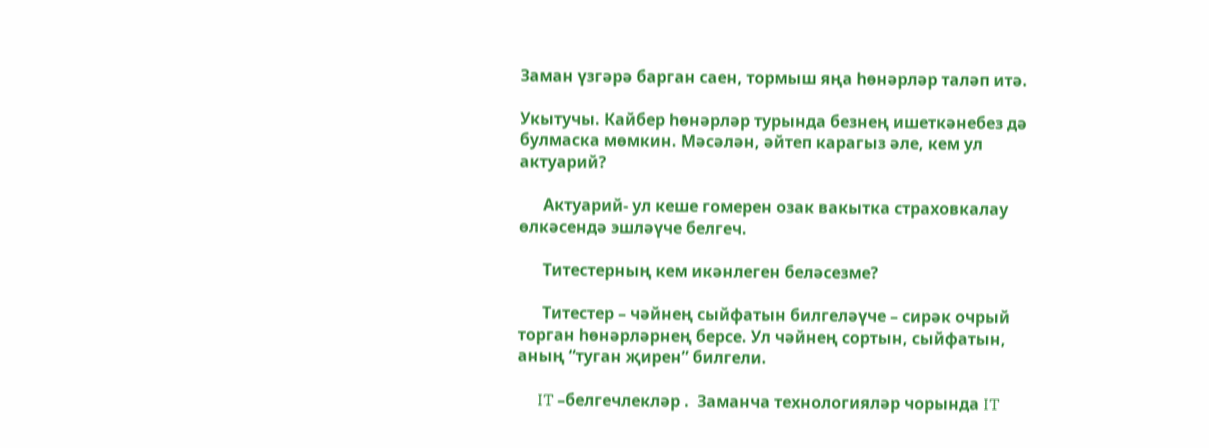Заман үзгәрә барган саен, тормыш яңа һөнәрләр таләп итә.

Укытучы. Кайбер һөнәрләр турында безнең ишеткәнебез дә булмаска мөмкин. Мәсәлән, әйтеп карагыз әле, кем ул актуарий?

      Актуарий- ул кеше гомерен озак вакытка страховкалау өлкәсендә эшләүче белгеч.

      Титестерның кем икәнлеген беләсезме?

      Титестер – чәйнең сыйфатын билгеләүче – сирәк очрый торган һөнәрләрнең берсе. Ул чәйнең сортын, сыйфатын, аның “туган җирен” билгели.

     IT –белгечлекләр .  Заманча технологияләр чорында IT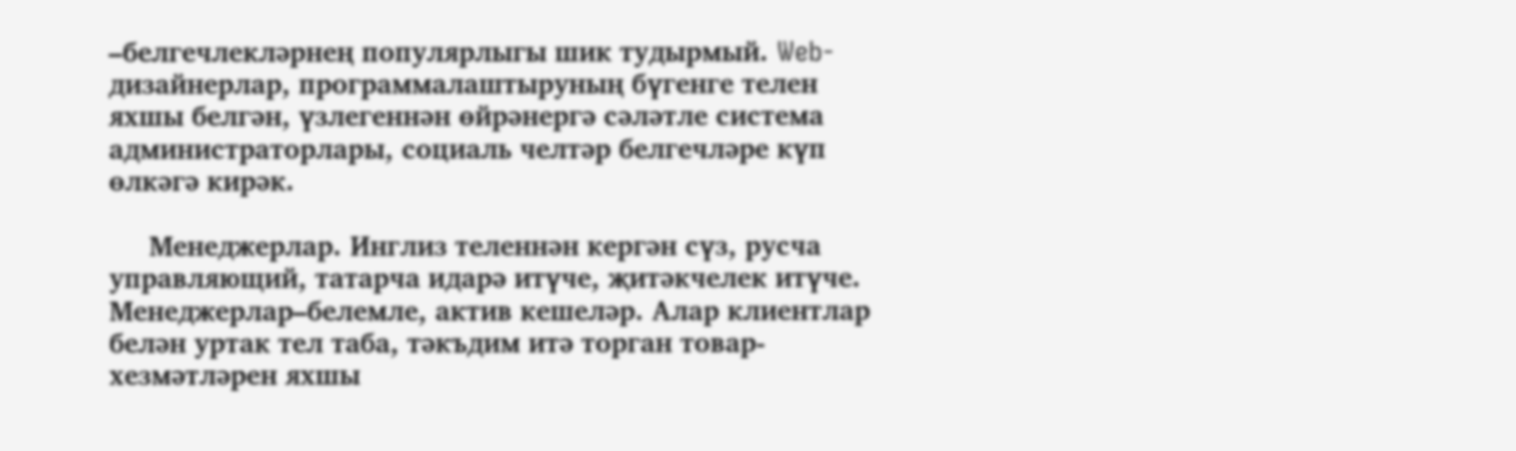–белгечлекләрнең популярлыгы шик тудырмый. Web-дизайнерлар, программалаштыруның бүгенге телен яхшы белгән, үзлегеннән өйрәнергә сәләтле система администраторлары, социаль челтәр белгечләре күп өлкәгә кирәк.

     Менеджерлар. Инглиз теленнән кергән сүз, русча управляющий, татарча идарә итүче, җитәкчелек итүче. Менеджерлар–белемле, актив кешеләр. Алар клиентлар белән уртак тел таба, тәкъдим итә торган товар-хезмәтләрен яхшы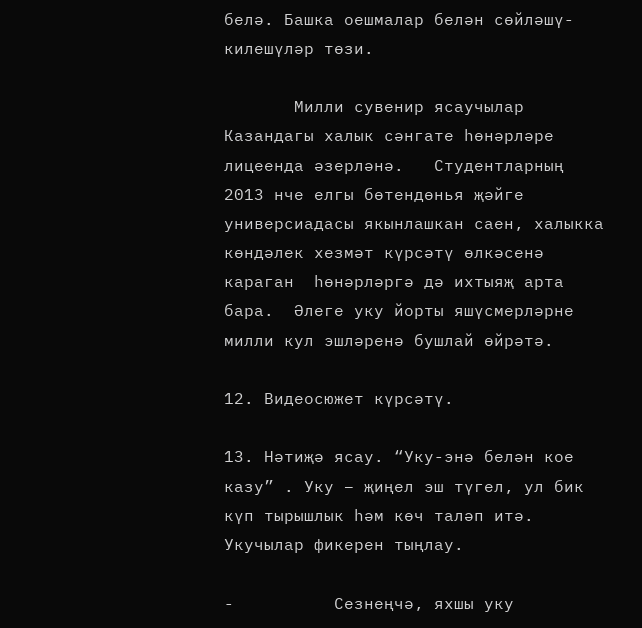белә. Башка оешмалар белән сөйләшү-килешүләр төзи.

       Милли сувенир ясаучылар Казандагы халык сәнгате һөнәрләре лицеенда әзерләнә.   Студентларның  2013 нче елгы бөтендөнья җәйге универсиадасы якынлашкан саен, халыкка көндәлек хезмәт күрсәтү өлкәсенә караган  һөнәрләргә дә ихтыяҗ арта бара.  Әлеге уку йорты яшүсмерләрне милли кул эшләренә бушлай өйрәтә.

12. Видеосюжет күрсәтү.

13. Нәтиҗә ясау. “Уку-энә белән кое казу” . Уку – җиңел эш түгел, ул бик күп тырышлык һәм көч таләп итә.  Укучылар фикерен тыңлау.

-          Сезнеңчә, яхшы уку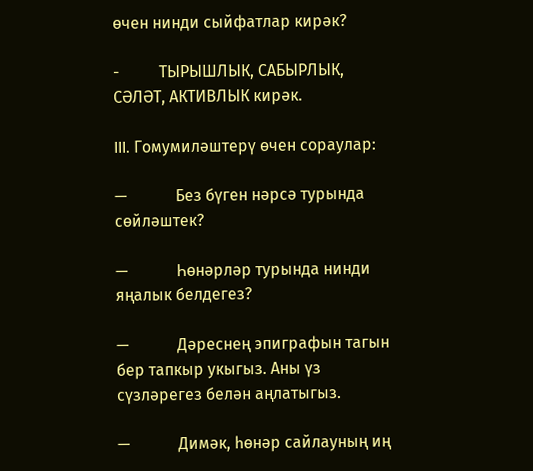өчен нинди сыйфатлар кирәк?

-          ТЫРЫШЛЫК, САБЫРЛЫК, СӘЛӘТ, АКТИВЛЫК кирәк.

III. Гомумиләштерү өчен сораулар:

—            Без бүген нәрсә турында сөйләштек?

—            Һөнәрләр турында нинди яңалык белдегез?

—            Дәреснең эпиграфын тагын бер тапкыр укыгыз. Аны үз сүзләрегез белән аңлатыгыз.

—            Димәк, һөнәр сайлауның иң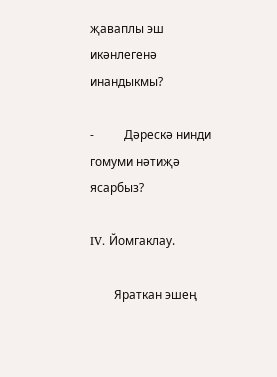җаваплы эш икәнлегенә инандыкмы?

-          Дәрескә нинди гомуми нәтиҗә ясарбыз?

IV. Йомгаклау.

        Яраткан эшең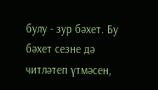булу - зур бәхет. Бу бәхет сезне дә читләтеп үтмәсен,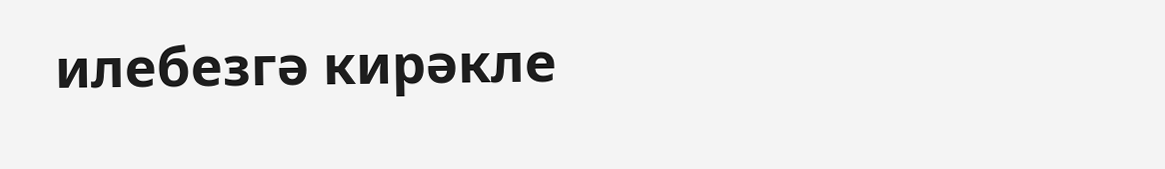илебезгә кирәкле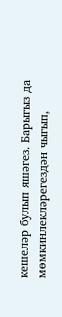кешеләр булып яшәгез. Барыгыз да мөмкинлекләрегездән чыгып,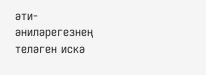әти-әниләрегезнең теләген искә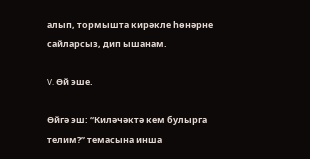алып, тормышта кирәкле һөнәрне сайларсыз, дип ышанам.

V. Өй эше.

Өйгә эш: “Киләчәктә кем булырга телим?” темасына инша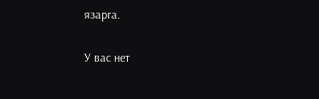язарга.

У вас нет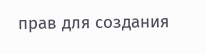прав для создания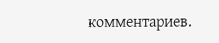комментариев.